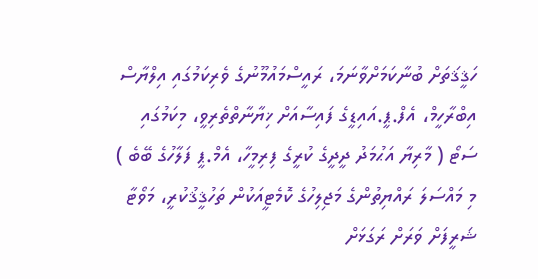ހަޤީޤަތަށް ބުނާކަމަށްވާނަމަ، ރައީސްމައުމޫނުގެ ވެރިކަމުގައި އިލްޔާސް އިބްރާހީމް، އެފް.ޕީ.އައިޑީގެ ފައިސާއަށް ޚިޔާނާތްތެރިވީ، މިކަމުގައި ސަޓޯ ( މާރިޔާ އަޙުމަދު ދީދީގެ ކުރީގެ ފިރިމީހާ، އެމް.ޕީ ފަލާހުގެ ބޭބެ ) މި މައްސަލަ ރައްޔިތުންގެ މަޖިލިހުގެ ކޮމެޓީއަކުން ތަހުޤީޤުކުރީ، މަވޯޓާ ޝަރީފަށް ވަރަށް ރަގަޅަށް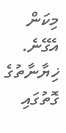މިކަން އެގޭނެ. ޚިޔާނާތުގެ ގޮތުގައި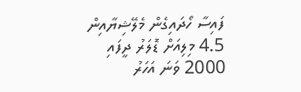ފައިސާ ހޯދައިގެން މެލޭޝިޔާއިން 4.5 މިލިއަށް ޑޮލަރު ދީފައި 2000 ވަނަ އަހަރު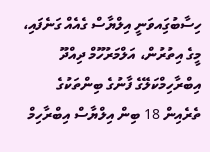ހިސާބުގަިއވަނީ އިލްޔާސް ގެއެއް ގަނެފައި، މީގެ އިތުރުން، އަލްމަރުހޫމް ދިއްދޫ އިބްރާހިމްކަލޭގެ ފާނުގެ ބިންތަކުގެ ތެރެއިން 18 ބިން އިލްޔާސް އިބްރާހިމް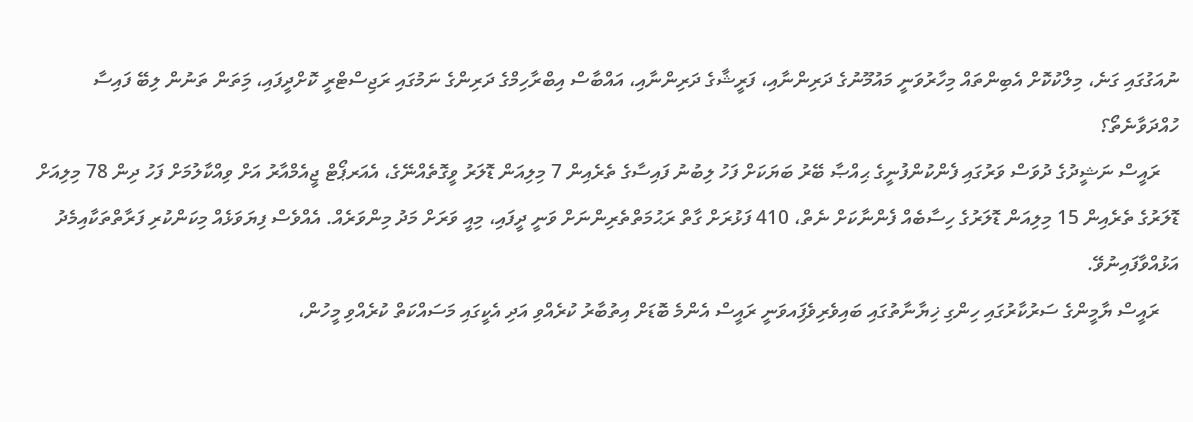ނުއަގުގައި ގަނެ، މިލްކުކޮށް އެބިންތައް މިހާރުވަނީ މައުމޫނުގެ ދަރިންނާއި، ފަރީޝާގެ ދަރިންނާއި، އައްބާސް އިބްރާހިމްގެ ދަރިންގެ ނަމުގައި ރަޖިސްޓްރީ ކޮށްދީފައި، މިަތަން ތަނުން ލިބޭ ފައިސާ ހުއްދަވާނެތޯ؟
    ރައީސް ނަޝީދުގެ ދުވަސް ވަރުގައި ފެންކުންފުނީގެ ޙިއްޞާ ބޭރު ބަޔަކަށް ފަހު ލިބުނު ފައިސާގެ ތެރެއިން 7 މިލިއަން ޑޮލަރު ވީގޮތެއްނޭގެ، އެއަރޕޯޓް ޖީއެމްއާރު އަށް ވިއްކާލުމަށް ފަހު ދިން 78 މިލިއަށް ޑޮލަރުގެ ތެރެއިން 15 މިލިއަން ޑޮލަރުގެ ހިސާބެއް ފެންނާކަށް ނެތް، 410 ފަޅުރަށް ގާތް ރަޙުމަތްތެރިންނަށް ވަނީ ދީފައި، މިއީ ވަރަށް މަދު މިންވަރެއް. އެއްވެސް ފިޔަވަޅެއް މިކަންކުރި ފަރާތްތަކާއިމެދު އަޅުއްވާފައިނުވޭ.
    ރައީސް ޔާމީންގެ ސަރުކާރުގައި ހިންގި ޚިޔާނާތުގައި ބައިވެރިވެފަިއވަނީ ރައީސް އެންމެ ބޮޑަށް އިތުބާރު ކުރެއްވި އަދި އެކީގައި މަސައްކަތް ކުރެއްވި މީހުން،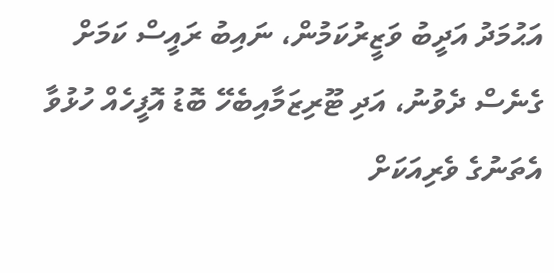އަޙުމަދު އަދީބު ވަޒީރުކަމުން، ނައިބު ރައީސް ކަމަށް ގެނެސް ދެވުނު، އަދި ޓޫރިޒަމާއިބެހޭ ބޮޑު އޮފީހެއް ހުޅުވާ އެތަނުގެ ވެރިއަކަށް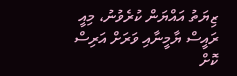ޒިޔަތު އައްޔަން ކުރެވުނު، މިއީ ރައީސް ޔާމީނާއި ވަރަށް އަރިސް ކޮށް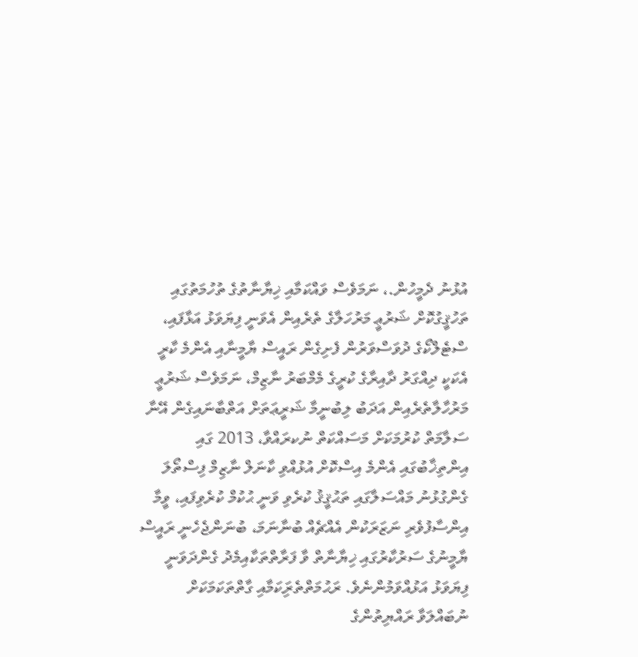އުޅުނު ދެމީހުން.، ނަމަވެސް ވައްކަމާއި ޚިޔާނާތުގެ ތުހުމަތުގައި ތަހުޤީގުކޮށް ޝަރުޢީ މަރުހަލާގެ ތެރެއިން އެވަނީ ފިޔަވަޅު އަޅާފައި، ސްޓެލްކޯގެ ދުވަސްވަރުން ފެށިގެން ރައީސް ޔާމީނާއި އެންމެ ކާރީ އެކަކީ ދިއްގަރު ދާއިރާގެ ކުރީގެ މެމްބަރު ނާޒިމް، ނަމަވެސް ޝަރުޢީ މަރުހާލާތެރެއިން އަދަބު ލިބުނީމާ ޝަރީޢަތަށް އަތްބާނައިގެން އޭނާ ސަލާމަތް ކުރުމަކަށް މަސައްކަތް ނުކރައްވާ، 2013 ގައި އިންތިޚާބުގައި އެންމެ އިސްކޮށް އުޅުއްވި ކާނަލް ނާޒިމް ފިސްތޯލަ ގެންގުޅުނު މައްސަލާގައި ތަޙުޤީޤު ކުރެވި ވަނީ ޙުކުމް ކުރެވިފައި، ވީމާ އިންސާފުވެރި ނަޒަރަކުން އެއްޗެއް ބުނާނަމަ، ބުނަންޖެހެނީ ރައީސް ޔާމީނުގެ ސަރުކާރުގައި ޚިޔާނާތް ވާ ފަރާތްތަކާއިމެދު ގެންދަވަނީ ފިޔަވަޅު އަޅުއްވަމުންނެވެ. ރަޙުމަތްތެރިަކަމާއި ގާތްތަކަމަކަށް ނުބައްލަވާ ރައްޔިތުންގެ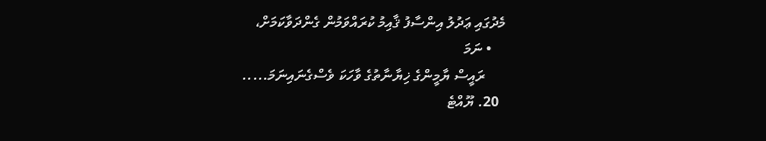މެދުގައި ޢަދުލު އިންސާފު ޤާއިމު ކުރައްވަމުން ގެންދަވާކަމަށް،
    • ނަމަ
      ރައީސް ޔާމީންގެ ޚިޔާނާތުގެ ވާހަކަ ވެސްގެނައިނަމަ.....
  20. ޔޫއްޓެ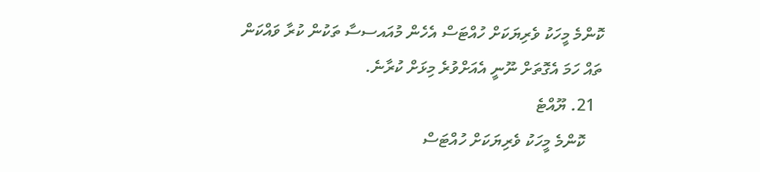ކޮންމެ މީހަކު ވެރިޔަކަށް ހުއްޓަސް އެހެން މުއައސސާ ތަކުން ކުރާ ވައްކަން ތައް ހަމަ އެގޮތަށް ނޫނީ އެއަށްވުރެ މިޅަށް ކުރާނެ.
  21. ޔޫއްޓެ
    ކޮންމެ މީހަކު ވެރިޔަކަށް ހުއްޓަސް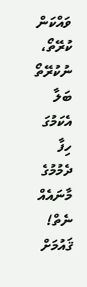ވައްކަން ކުރޭތޯ، ނުކުރޭތޯ ބަލާ އެކަމުގަ ހިފާ ދެމުމުގެ މާނައެއް ނެތް! ޤައުމަށް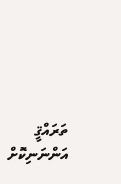ތަރައްޤީ އަންނަނިކޮށް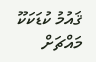ޤައުމު ކުޑަކަކޫ މައްޗަށް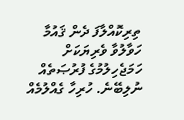ތިރިކޮއްލާފަ ދެން ޤައުމާ ހަވާލުވާ ވެރިޔަކަށް ހަމަޖެހިލުމުގެ ފުރުޞަތެއް ނުލިބޭނެ. ހުރިހާ ގެއްލުމެއް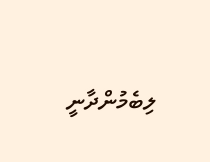ލިބެމުންދާނީ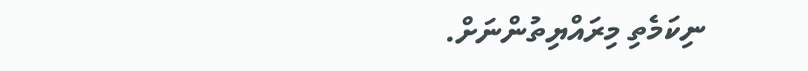ނިކަމެތި މިރައްޔިތުންނަށް.